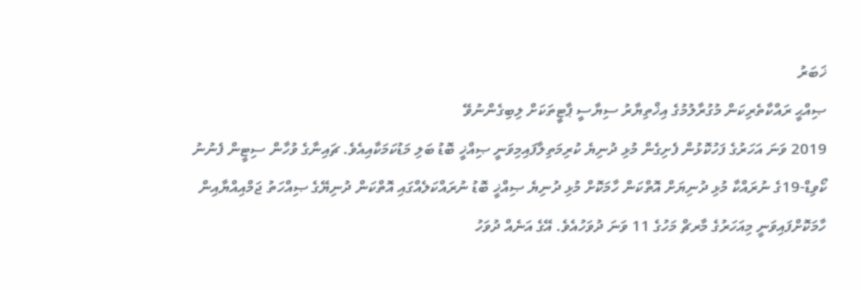ޚަބަރު
ޞިއްޙީ ރައްކާތެރިކަން މުގުރާލުމުގެ އިޚްތިޔާރު ސިޔާސީ ޕާޓީތަކަށް ލިބިގެންނުވޭ
2019 ވަނަ އަހަރުގެ ފަހުކޮޅުން ފެށިގެން މުޅި ދުނިޔެ ކުރިމަތިލާފައިމިވަނީ ޞިއްޚީ ބޮޑު ބަލި މަޑުކަމަކާއިއެވެ. ޗައިނާގެ ވުހާން ސިޓީން ފެނުނު ކޯވިޑް-19ގެ ނުރައްކާ މުޅި ދުނިޔަށް އޮތްކަން ހާމަކޮށް މުޅި ދުނިޔެ ޞިއްޚީ ބޮޑު ނުރައްކަލެއްގައި އޮތްކަން ދުނިޔޭގެ ޞިއްހަތު ޖަމްއިއްޔާއިން ހާމަކޮށްފައިވަނީ މިއަހަރުގެ މާރޗް މަހުގެ 11 ވަނަ ދުވަހުއެވެ. އޭގެ އަނެއް ދުވަހު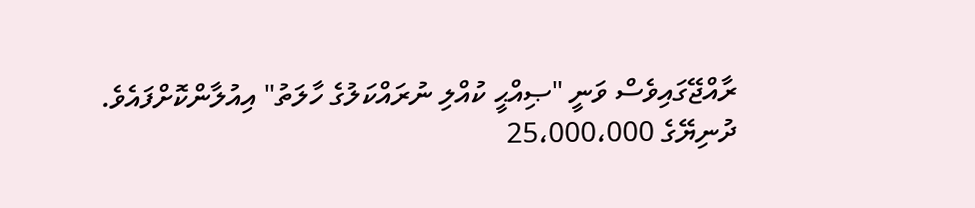ރާއްޖޭގައިވެސް ވަނީ "ޞިއްޙީ ކުއްލި ނުރައްކަލުގެ ހާލަތު" އިއުލާންކޮށްފައެވެ.
ދުނިޔޭގެ 25،000،000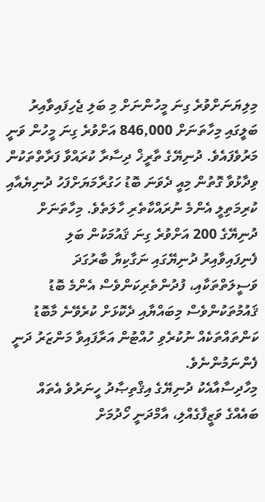މިލިޔަނަށްވުރެ ގިނަ މީހުންނަށް މި ބަލި ޖެހިފައިވާއިރު ބަލީގައި މިހާތަނަށް 846,000 އަށްވުރެ ގިނަ މީހުން ވަނީ މަރުވެފައެވެ. ދުނިޔޭގެ ތާރީޚް ދިސާރާ ކުރައްވާ ފަރާތްތަކުން ވިދާޅުވާ ގޮތުން މިއީ ދެވަނަ ބޮޑު ހަގުރާމަޔަށްފަހު ދުނިޔެއާއި ކުރިމަތިލީ އެންމެ ނުރައްކާތެރި ހާލަތެވެ. މިހާތަނަށް ދުނިޔޭގެ 200 އަށްވުރެ ގިނަ ޤައުމަކުން ބަލި ފެނިފައިވާއިރު ދުނިޔޭގައި ނަގާކިޔާ ބާރުގަދަ ވަސީލަތްތަކާއި، ފުދުންތެރިކަންވެސް އެންމެ ބޮޑު ޤައުމުތަކުންވެސް މިބައްޔާއި ދެކޮޅަށް ކުރެވޭނެ މާބޮޑު ކަންތައްތަކެއް ނުކުރެވި ހުއްޓުން އަރާފައިވާ މަންޒަރު ދަނީ ފެންނަމުންނެވެ.
މިހާދިސާއާއެކު ދުނިޔޭގެ އިޤްތިޞާދު ހީނަރުވެ އެތައް ބައެއްގެ ވަޒީފާގެއްލި، އާމްދަނީ ހޯދުމަށް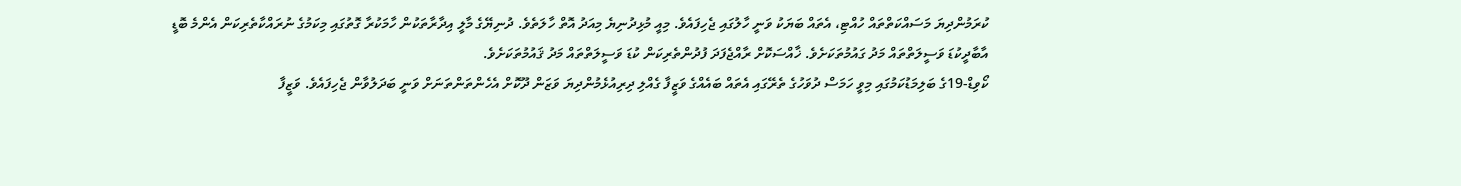ކުރަމުންދިޔަ މަސައްކަތްތައް ހުއްޓި، އެތައް ބަޔަކު ވަނީ ހާލުގައި ޖެހިފައެވެ. މިއީ މުޅިދުނިޔެ މިއަދު އޮތް ހާލަތެވެ. ދުނިޔޭގެ މާލީ އިދާރާތަކުން ހާމަކުރާ ގޮތުގައި މިކަމުގެ ނުރައްކާތެރިކަން އެންމެ ބޮޑީ އާބާދީކުޑަ ވަސީލަތްތައް މަދު ގައުމުތަކަށެވެ. ޚާއްސަކޮށް ރާއްޖެފަދަ ފުދުންތެރިކަން ކުޑަ ވަސީލަތްތައް މަދު ޤައުމުތަކަށެވެ.
ކޯވިޑް-19ގެ ބަލިމަޑުކަމުގައި މިވީ ހަމަސް ދުވަހުގެ ތެރޭގައި އެތައް ބައެއްގެ ވަޒީފާ ގެއްލި ދިރިއުޅެމުންދިޔަ ވަޒަން ދޫކޮށް އެހެންތަންތަނަށް ވަނީ ބަދަލުވާން ޖެހިފައެވެ. ވަޒީފާ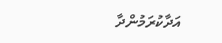އަދާކުރަމުންދާ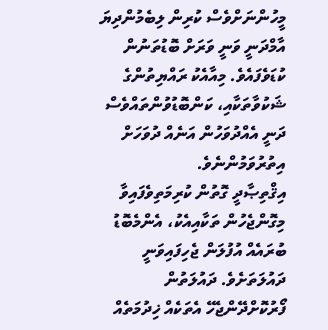މީހުންނަށްވެސް ކުރިން ލިބެމުންދިޔަ އާމްދަނީ ވަނީ ވަރަށް ބޮޑުތަނުން ކުޑަވެފައެވެ. މިއާއެކު ރައްޔިތުންގެ ޝަކުވާތަކާއި، ކަންބޮޑުވުންތައްވެސް ދަނީ އެއްދުވަހުން އަނެއް ދުވަހަށް އިތުރުވަމުންނެވެ.
އިޤްތިޞާދީ ގޮތުން ކުރިމަތިވެފައިވާ މިގޮންޖެހުން ތަކާއިއެކު، އެންމެބޮޑު ބުރައެއް އުފުލަން ޖެހިފައިވަނީ ދައުލަތަށެވެ. ދައުލަތުން ފޯރުކޮށްދޭންޖެހޭ އެތަކެއް ޚިދުމަތެއް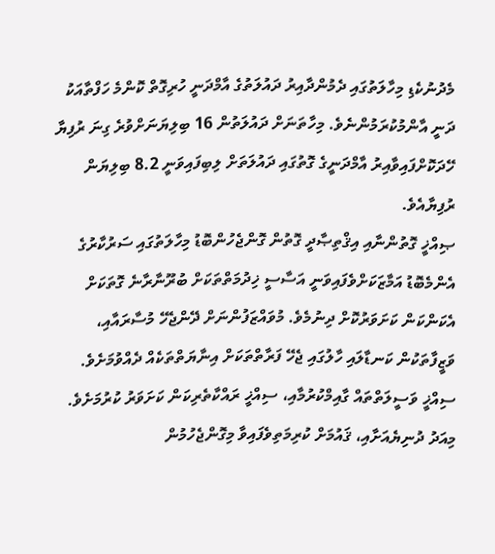މެދުނުކެޑި މިހާލަތުގައި ދެމުންދާއިރު ދައުލަތުގެ އާމްދަނީ ހުރިގޮތް ކޮންމެ ހަފްތާއަކު ދަނީ އާންމުކުރަމުންނެވެ. މިހާތަނަށް ދައުލަތުން 16 ބިލިޔަނަށްވުރެ ގިނަ ރުފިޔާ ހޭދަކޮށްފައިވާއިރު އާމްދަނީގެ ގޮތުގައި ދައުލަތަށް ލިބިފައިވަނީ 8.2 ބިލިޔަން ރުފިޔާއެވެ.
ޞިއްޚީ ގޮތުންނާއި އިޤްތިޞާދީ ގޮތުން ގޮންޖެހުންބޮޑު މިހާލަތުގައި ސަރުކާރުގެ އެންމެބޮޑު އަމާޒަކަށްވެފައިވަނީ އަސާސީ ޚިދުމަތްތަކަށް ބުރޫނާރާނެ ގޮތަކަށް އެކަންކަން ކަށަވަރުކޮށް ދިނުމެވެ. މުވައްޒަފުންނަށް ދޭންޖެހޭ މުސާރައާއި، ވަޒީފާތަކުން ކަނޑާލައި ހާލުގައި ޖެހޭ ފަރާތްތަކަށް އިނާޔަތްތަކެއް ދެއްވުމަށެވެ. ސިއްޚީ ވަސީލަތްތައް ގާއިމްކުރުމާއި، ސިއްޚީ ރައްކާތެރިކަން ކަށަވަރު ކުރުމަށެވެ.
މިއަދު ދުނިޔެއަށާއި، ޤައުމަށް ކުރިމަތިވެފައިވާ މިގޮންޖެހުމުން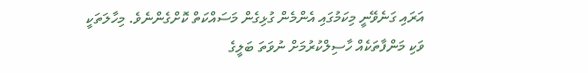އަރައި ގަނެވޭނީ މިކަމުގައި އެންމެން ގުޅިގެން މަސައްކަތް ކޮށްގެންނެވެ. މިހާލަތަކީ ވަކި މަންފާތަކެއް ހާސިލްކުރުމަށް ނުވަތަ ބަލީގެ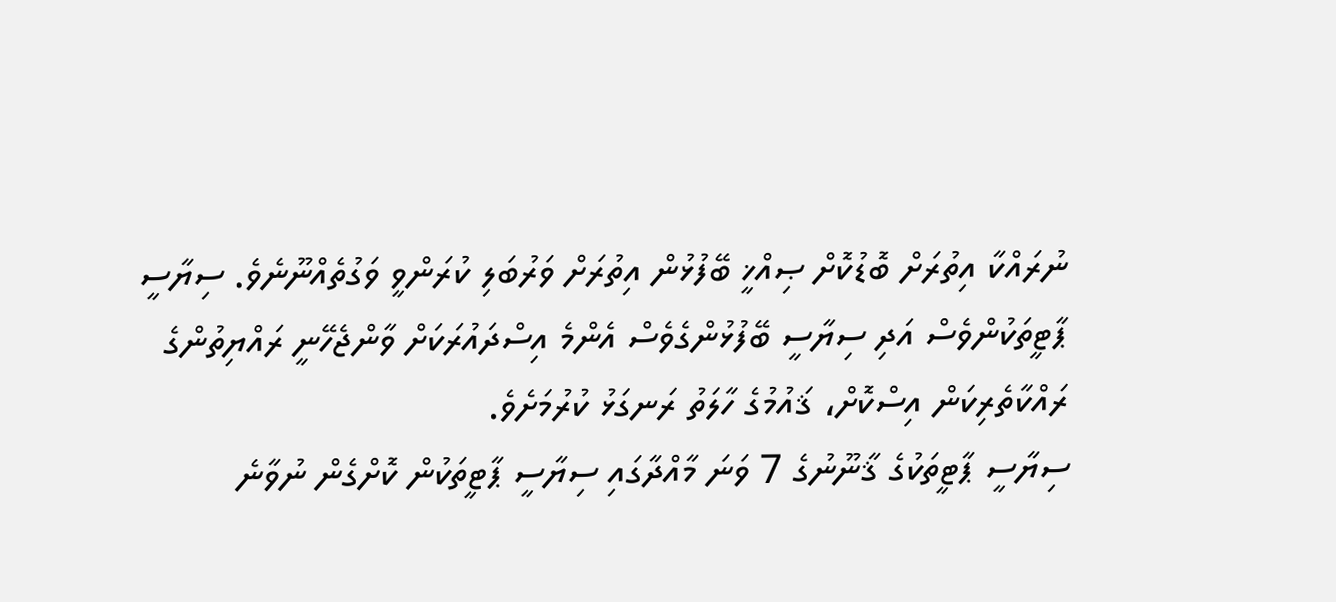ނުރައްކާ އިތުރަށް ބޮޑުކޮށް ޞިއްޚީ ބޭފުޅުން އިތުރަށް ވަރުބަލި ކުރަންވީ ވަގުތެއްނޫނެވެ. ސިޔާސީ ޕާޓީތަކުންވެސް އަދި ސިޔާސީ ބޭފުޅުންގެވެސް އެންމެ އިސްދައުރަކަށް ވާންޖެހޭނީ ރައްޔިތުންގެ ރައްކާތެރިކަން އިސްކޮށް، ޤައުމުގެ ހާލަތު ރަނގަޅު ކުރުމަށެވެ.
ސިޔާސީ ޕާޓީތަކުގެ ޤާނޫނުގެ 7 ވަނަ މާއްދާގައި ސިޔާސީ ޕާޓީތަކުން ކޮށްގެން ނުވާނެ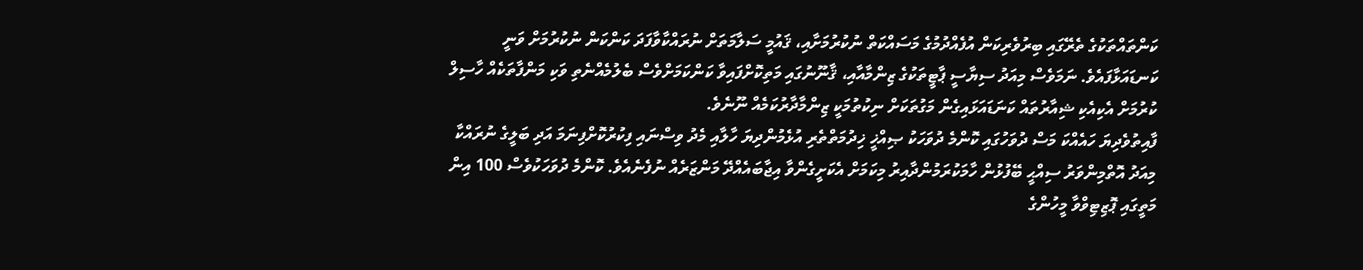ކަންތައްތަކުގެ ތެރޭގައި ބިރުވެރިކަން އުފެއްދުމުގެ މަސައްކަތް ނުކުރުމަށާއި، ޤައުމީ ސަލާމަތަށް ނުރައްކާވާފަދަ ކަންކަން ނުކުރުމަށް ވަނީ ކަނޑައަޅާފައެވެ. ނަމަވެސް މިއަދު ސިޔާސީ ޕާޓީތަކުގެ ޒިންމާއާއި، ޤާނޫނުގައި މަތިކޮށްފައިވާ ކަންކަމަށްވެސް ބެލުމެއްނެތި ވަކި މަންފާތަކެއް ހާސިލް ކުރުމަށް އެކިއެކި ޝިއާރުތައް ކަނަޑައަޅައިގެން މަގުތަކަށް ނިކުތުމަކީ ޒިންމާދާރުކަމެއް ނޫނެވެ.
ފާއިތުވެދިޔަ ހައެއްކަ މަސް ދުވަހުގައި ކޮންމެ ދުވަހަކު ޞިއްޚީ ޚިދުމަތްތެރި އުޅެމުންދިޔަ ހާލާއި މެދު ވިސްނައި ފިކުރުކޮށްފިނަމަ އަދި ބަލީގެ ނުރައްކާ މިއަދު އޮތްމިންވަރު ސިއްޙީ ބޭފުޅުން ހާމަކުރަމުންދާއިރު މިކަމަށް އެކަށީގެންވާ އިޖާބައެއްދޭ މަންޒަރެއް ނުފެނެއެވެ. ކޮންމެ ދުވަހަކުވެސް 100 އިން މަތީގައި ޕޮޒިޓިވްވާ މީހުންގެ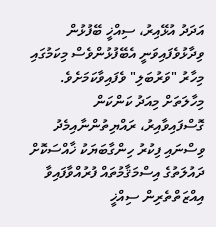އަދަދު އުޅޭއިރު، ސިއްޚީ ބޭފުޅުން ވިދާޅުވެފައިވަނީ އެބޭފުޅުންވެސް މިކަމުގައި މިހާރު "ވަރުބަލި" ވެފައިވާކަމަށެވެ.
މިހާލަތަށް މިއަދު ކަންކަން ގޮސްފައިވާއިރު، ރައްޔިތުންނާއިމެދު ވިސްނައި ފިކުރު ހިންގާބަޔަކު ޚާއްސަކޮށް ދައުލަތުގެ އިސްމަޤާމުތައް ފުރުއްވާފައިވާ އިއްޒަތްތެރިން ސިއްޚީ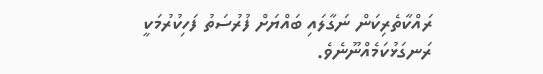ރައްކާތެރިކަން ނަގާލައި ބައްޔަށް ފުރުސަތު ފަހިކުރުމަކީ ރަނގަޅުކަމެއްނޫނެވެ.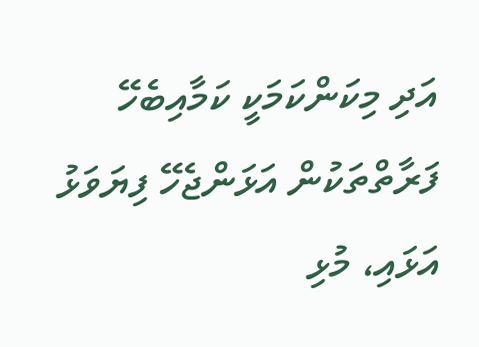އަދި މިކަންކަމަކީ ކަމާއިބެހޭ ފަރާތްތަކުން އަޅަންޖެހޭ ފިޔަވަޅު އަޅައި، މުޅި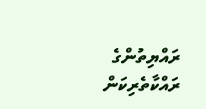ރައްޔިތުންގެ ރައްކާތެރިކަން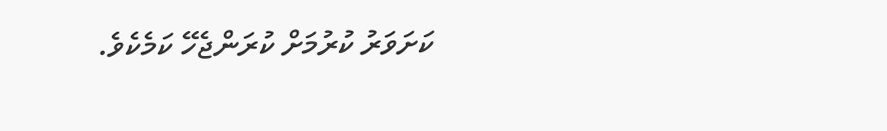ކަށަވަރު ކުރުމަށް ކުރަންޖެހޭ ކަމެކެވެ.